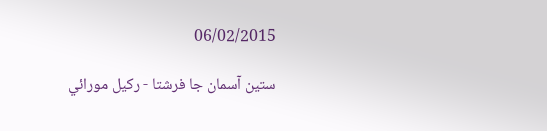06/02/2015

ستين آسمان جا فرشتا - رکيل مورائي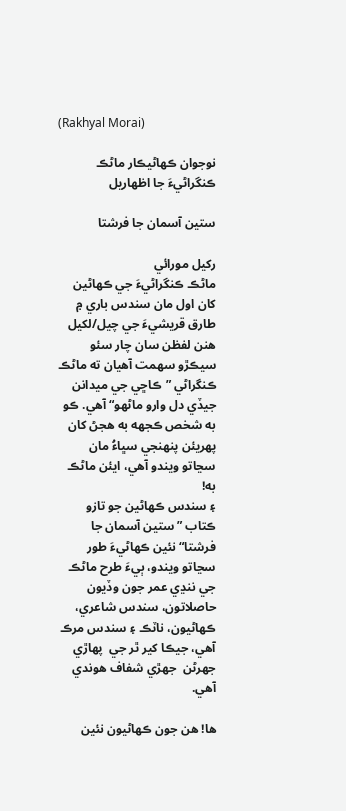(Rakhyal Morai)

نوجوان ڪهاڻيڪار ماڻڪ ڪنگراڻيءَ جا اظهاريل

ستين آسمان جا فرشتا

رکيل مورائي
ماڻڪ ڪنگراڻيءَ جي ڪهاڻين کان اول مان سندس باري ۾ طارق قريشيءَ جي چيل/لکيل هنن لفظن سان چار سئو سيڪڙو سهمت آهيان ته ماڻڪ ڪنگراڻي ”ڪاڇي جي ميدانن جيڏي دل وارو ماڻهو“ آهي. ڪو به شخص ڪجهه به هجڻ کان پهريئن پنهنجي سڀاءُ مان سڃاتو ويندو آهي، ايئن ماڻڪ به!
۽ سندس ڪهاڻين جو تازو ڪتاب ”ستين آسمان جا فرشتا“ نئين ڪهاڻيءَ طور سڃاتو ويندو، ٻيءَ طرح ماڻڪ جي ننڍي عمر جون وڏيون حاصلاتون، سندس شاعري، ڪهاڻيون، ناٽڪ ۽ سندس مرڪ آهي، جيڪا کير ٿر جي  پهاڙي جهرڻن  جهڙي شفاف هوندي آهي.

ها! هن جون ڪهاڻيون نئين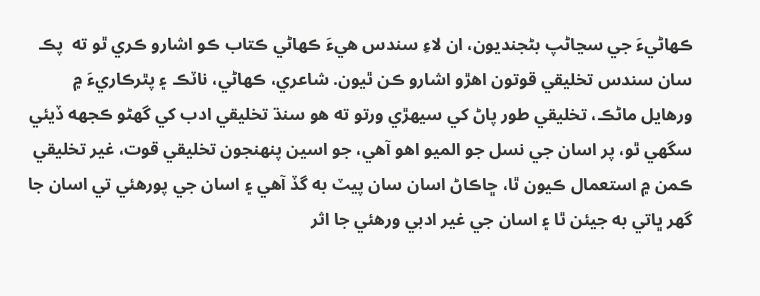ڪهاڻيءَ جي سڃاڻپ بڻجنديون، ان لاءِ سندس هيءَ ڪهاڻي ڪتاب ڪو اشارو ڪري ٿو ته  پڪ سان سندس تخليقي قوتون اهڙو اشارو ڪن ٿيون. شاعري، ڪهاڻي، ناٽڪ ۽ پٿرڪاريءَ ۾ ورهايل ماڻڪ، تخليقي طور پاڻ کي سيهڙي ورتو ته هو سنڌ تخليقي ادب کي گهڻو ڪجهه ڏيئي سگهي ٿو، پر اسان جي نسل جو الميو اهو آهي، جو اسين پنهنجون تخليقي قوت، غير تخليقي ڪمن ۾ استعمال ڪيون ٿا، ڇاڪاڻ اسان سان پيٽ به گڏ آهي ۽ اسان جي پورهئي تي اسان جا گهر ڀاتي به جيئن ٿا ۽ اسان جي غير ادبي ورهئي جا اثر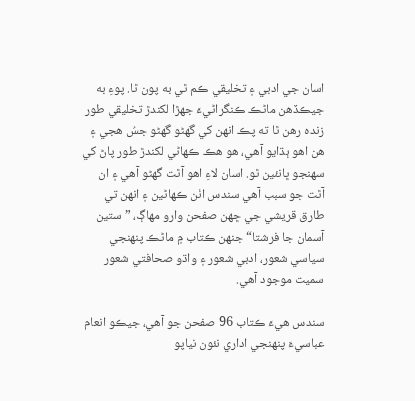اسان جي ادبي ۽ تخليقي ڪم ٿي به پون ٿا. پوءِ به جيڪڏهن ماڻڪ ڪنگراڻيءَ جهڙا لکندڙ تخليقي طور زنده رهن ٿا ته پڪ انهن کي گهڻو گهڻو جسُ هجي ۽ هن اهو ٻڌايو آهي، هو هڪ ڪهاڻي لکندڙ طور پاڻ کي سهنجو ڀانئين ٿو. اسان لاءِ اهو آٿت گهڻو آهي ۽ ان آٿت جو سبب آهي سندس اٺن ڪهاڻين ۽ انهن تي طارق قريشي جي ڇهن صفحن وارو مهاڳ، ”ستين آسمان جا فرشتا“ جنهن ڪتاب ۾ ماڻڪ پنهنجي سياسي شعور، ادبي شعور ۽ واڌو صحافتي شعور سميت موجود آهي.

سندس هيءَ ڪتاب 96 صفحن جو آهي، جيڪو انعام عباسيءَ پنهنجي اداري نئون نياپو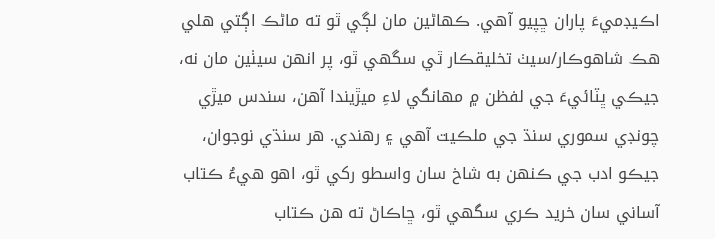اڪيڊميءَ پاران ڇپيو آهي. ڪهاڻين مان لڳي ٿو ته ماڻڪ اڳتي هلي هڪ شاهوڪار/سيٺ تخليقڪار ٿي سگهي ٿو، پر انهن سيٺين مان نه، جيڪي ڀٽائيءَ جي لفظن ۾ مهانگي لاءِ ميڙيندا آهن، سندس ميڙي چونڊي سموري سنڌ جي ملڪيت آهي ۽ رهندي. هر سنڌي نوجوان، جيڪو ادب جي ڪنهن به شاخ سان واسطو رکي ٿو، اهو هيءُ ڪتاب آساني سان خريد ڪري سگهي ٿو، ڇاڪاڻ ته هن ڪتاب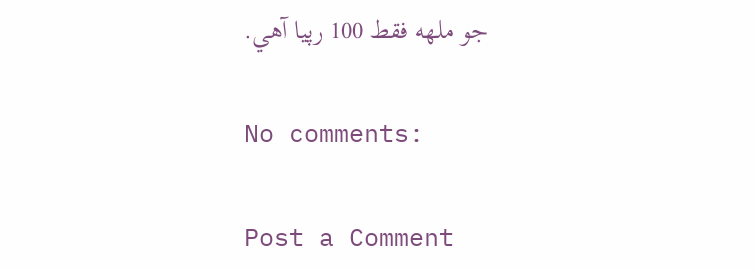جو ملهه فقط 100 رپيا آهي.

No comments:

Post a Comment